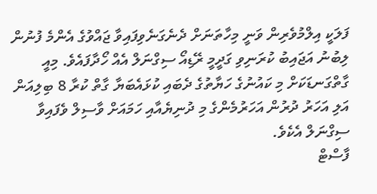ފަލަކީ އިލްމުވެރިން ވަނީ މިހާތަނަށް ދެނެގަނެވިފައިވާ ޖައްވުގެ އެންމެ ފުނުން ލިބުނު އަޖައިބު ކުރަނިވި ގަދީމީ ރޭޑިއޯ ސިގްނަލް އެއް ހޯދާފައެވެ. މިއީ ގާތްގަނޑަކަށް މި ކައުނުގެ ހަޔާތުގެ ދެބައި ކުޅައެބަޔާ ގާތް ކުރާ 8 ބިލިއަން އަލި އަހަރު ދުރުން އަހަރުމެންގެ މި ދުނިޔެއާއި ހަމައަށް ވާސިލް ވެފައިވާ ސިގްނަލް އެކެވެ.
ފާސްޓް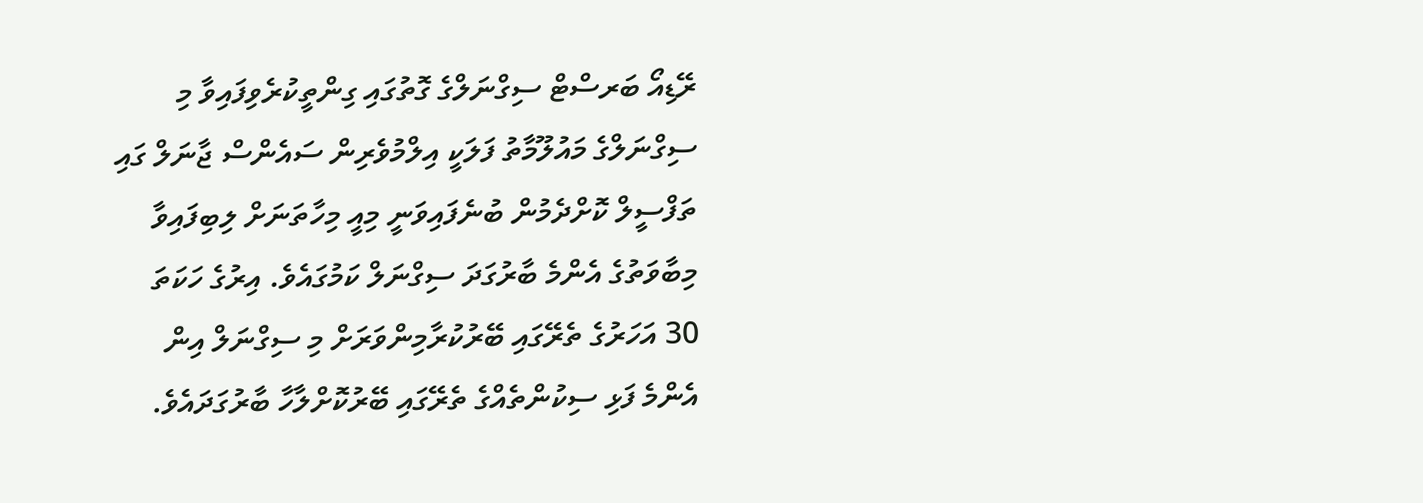ރޭޑިއޯ ބަރސްޓް ސިގްނަލްގެ ގޮތުގައި ގިންތީކުރެވިފައިވާ މި ސިގްނަލްގެ މައުލޫމާތު ފަލަކީ އިލްމުވެރިން ސައެންސް ޖާނަލް ގައި ތަފްސީލް ކޮށްދެމުން ބުނެފައިވަނީ މިއީ މިހާތަނަށް ލިބިފައިވާ މިބާވަތުގެ އެންމެ ބާރުގަދަ ސިގްނަލް ކަމުގައެވެ. އިރުގެ ހަކަތަ 30 އަހަރުގެ ތެރޭގައި ބޭރުކުރާމިންވަރަށް މި ސިގްނަލް އިން އެންމެ ފަޅި ސިކުންތެއްގެ ތެރޭގައި ބޭރުކޮށްލާހާ ބާރުގަދައެވެ.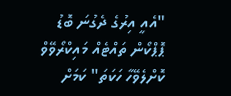"އެއީ އިރުގެ ދެގުނަ ބޮޑު ޕޮޕްކޯން ތައްޓެއް މައިކްރޯވޭވް ކޮށްލެވޭހާ ހަކަތަ" ކަމަށް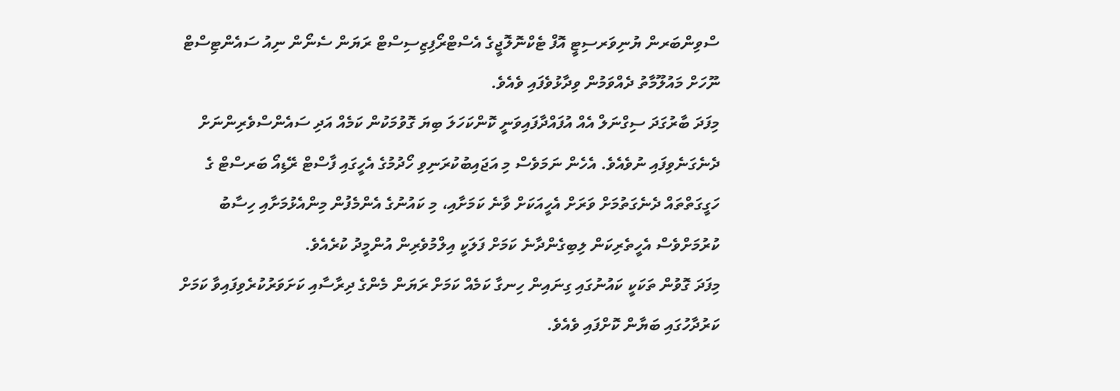ސްވިންބަރން ޔުނިވަރސިޓީ އޮފް ޓެކްނޮލޮޖީގެ އެސްޓްރޯފިޒިސިސްޓް ރަޔަން ސެނޯން ނިއު ސައެންޓިސްޓް ނޫހަށް މައުލޫމާތު ދެއްވަމުން ވިދާޅުވެފައި ވެއެވެ.
މިފަދަ ބާރުގަދަ ސިގްނަލް އެއް އުފައްދާފައިވަނީ ކޮންކަހަލަ ބިޔަ ގޮވުމަކުން ކަމެއް އަދި ސައެންސްވެރިންނަށް ދެނެގަނެވިފައި ނުވެއެވެ. އެހެން ނަމަވެސް މި އަޖައިބުކުރަނިވި ހޯދުމުގެ އެހީގައި ފާސްޓް ރޭޑިއޯ ބަރސްޓް ގެ ހަގީގަތްތައް ދެނެގަތުމަށް ވަރަށް އެހީއަކަށް ވާނެ ކަމަށާއި، މި ކައުނުގެ އެންމެފުން މިންއެޅުމަށާއި ހިސާބު ކުރުމަށްވެސް އެހީތެރިކަން ލިބިގެންދާނެ ކަމަށް ފަލަކީ އިލްމުވެރިން އުންމީދު ކުރެއެވެ.
މިފަދަ ގޮވުން ތަކަކީ ކައުނުގައި ގިނައިން ހިނގާ ކަމެއް ކަމަށް ރަޔަން މެންގެ ދިރާސާއި ކަށަވަރުކުރެވިފައިވާ ކަމަށް ކަރުދާހުގައި ބަޔާން ކޮށްފައި ވެއެވެ.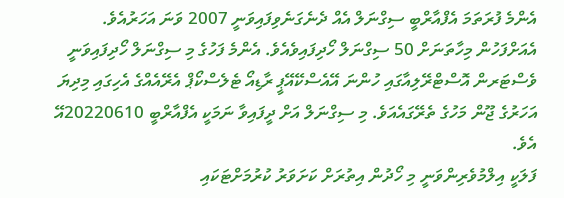އެންމެ ފުރަތަމަ އެފްއާރްބީ ސިގްނަލް އެއް ދެނެގަނެވިފައިވަނީ 2007 ވަނަ އަހަރުއެވެ. އެއަށްފަހުން މިހާތަނަށް 50 ސިގްނަލް ހޯދިފައިވެއެވެ. އެންމެ ފަހުގެ މި ސިގްނަލް ހޯދިފައިވަނީ ވެސްޓަރން އޮސްޓްރޭލިއާގައި ހުންނަ އޭއެސްކޭއޭޕީ ރާޑިއޯ ޓެލެސްކޯޕް އެރޭއެއްގެ އެހިގައި މިދިޔަ އަހަރުގެ ޖޫން މަހުގެ ތެރޭގައެއަވެ. މި ސިގްނަލް އަށް ދީފައިވާ ނަމަކީ އެފްއާރްބީ 20220610އޭ އެވެ.
ފަލަކީ އިލްމުވެރިންވަނީ މި ހޯދުން އިތުރަށް ކަށަވަރު ކުރުމަށްޓަކައި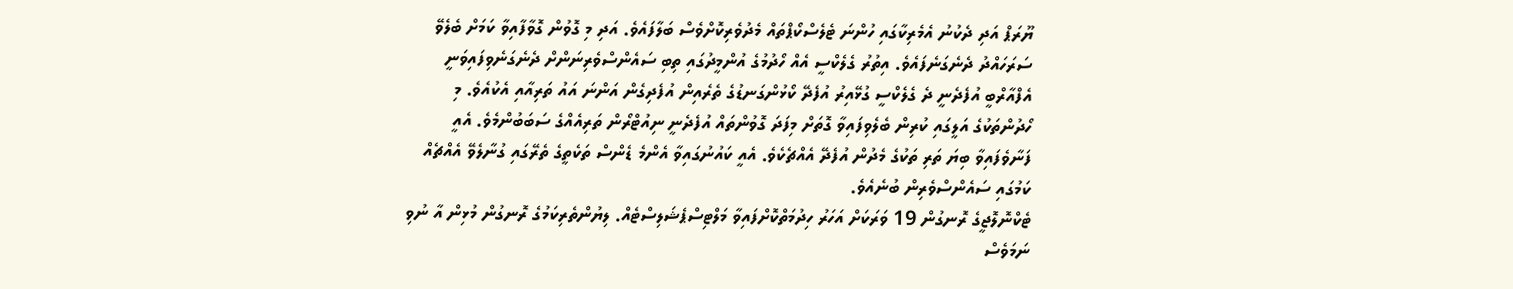ޔޫރަޕް އަދި ދެކުނު އެމެރިކާގައި ހުންނަ ޓެލެސްކޯޕްތައް މެދުވެރިކޮށްވެސް ބަލާފައެވެ. އަދި މި ގޮވުން ގޮވާފާއިވާ ކަމަށް ބެލެވޭ ސަރަހައްދު ދެނެގަނެފައެވެ. އިތުރު ގެލެކްސީ އެއް ހޯދުމުގެ އުންމީދުގައި ތިބި ސައެންސްވެރިނަންށް ދެނެގަނެވިފައިވަނީ އެފްއާރްބީ އުފެދެނީ ދެ ގެލެކްސީ ގުޅޭއިރު އުފެދޭ ކޯޅުންގަނޑުގެ ތެރެއިން އުފެދިގެން އަންނަ އައު ތަރިއާއި އެކުއެވެ. މި ހޯދުންތަކުގެ އަލީގައި ކުރިން ބެލެވިފައިވާ ގޮތަށް މިފަދަ ގޮވުންތައް އުފެދެނީ ނިއުޓްރޯން ތަރިއެއްގެ ސަބަބުންމެވެ. އެއީ ފަނާވެފައިވާ ބިޔަ ތަރި ތަކުގެ މެދުން އުފެދޭ އެއްޗެކެވެ. އެއީ ކައުނުގައިވާ އެންމެ ޑެންސް ތަކެތީގެ ތެރޭގައި ގުނާލެވޭ އެއްޗެއް ކަމުގައި ސައެންސްވެރިން ބުނެއެވެ.
ޓެކްނޮލޮޖީގެ ރޮނގުން 19 ވަރަކަށް އަހަރު ހިދުމަތްކޮށްފައިވާ މަލްޓިސްޕެޝަލިސްޓެއް. ލިޔުންތެރިކަމުގެ ރޮނގުން މުޅިން އާ ނުވި ނަމަވެސް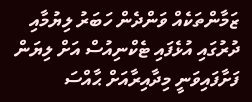ޒަމާންތަކެއް ވަންދެން ހަބަރު ލިޔުމާއި ދުރުގައި އުޅެފައި ޓެކްނިއުސް އަށް ލިޔަން ފަށާފައިވަނީ މިދާއިރާއަށް ޙާއްސަ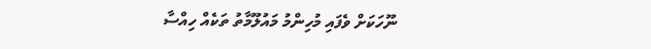ނޫހަކަށް ވެފައި މުހިންމު މައުލޫމާތު ތަކެއް ހިއްސާ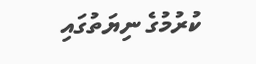ކުރުމުގެ ނިޔަތުގައި